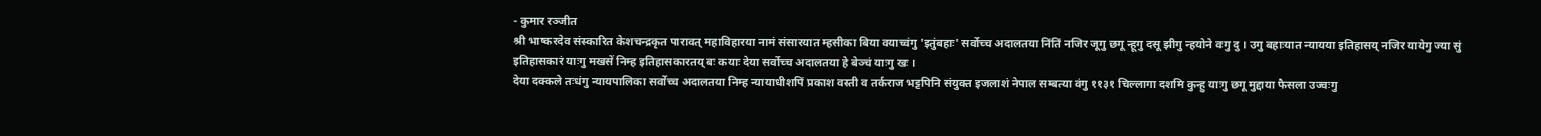- कुमार रञ्जीत
श्री भाष्करदेव संस्कारित केशचन्द्रकृत पारावत् महाविहारया नामं संसारयात म्हसीका बिया वयाच्वंगु 'इतुंबहाः' सर्वोच्च अदालतया निंतिं नजिर जूगु छगू न्हूगु दसू झीगु न्हयोने वःगु दु । उगु बहाःयात न्यायया इतिहासय् नजिर यायेगु ज्या सुं इतिहासकारं याःगु मखसें निम्ह इतिहासकारतय् बः कयाः देया सर्वोच्च अदालतया हे बेञ्चं याःगु खः ।
देया दक्कले तःधंगु न्यायपालिका सर्वोच्च अदालतया निम्ह न्यायाधीशपिं प्रकाश वस्ती व तर्कराज भट्टपिनि संयुक्त इजलाशं नेपाल सम्बत्या वंगु ११३१ चिल्लागा दशमि कुन्हु याःगु छगू मुद्दाया फैसला उज्वःगु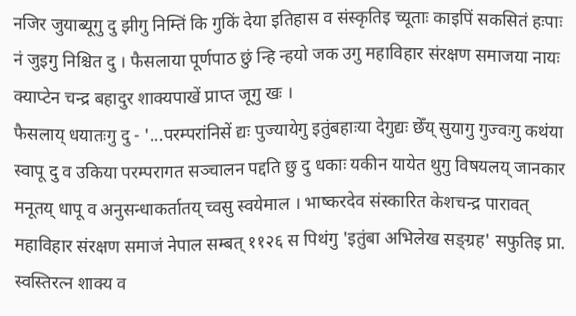नजिर जुयाब्यूगु दु झीगु निम्तिं कि गुकिं देया इतिहास व संस्कृतिइ च्यूताः काइपिं सकसितं हःपाः नं जुइगु निश्चित दु । फैसलाया पूर्णपाठ छुं न्हि न्हयो जक उगु महाविहार संरक्षण समाजया नायः क्याप्टेन चन्द्र बहादुर शाक्यपाखें प्राप्त जूगु खः ।
फैसलाय् धयातःगु दु - '...परम्परांनिसें द्यः पुज्यायेगु इतुंबहाःया देगुद्यः छेँय् सुयागु गुज्वःगु कथंया स्वापू दु व उकिया परम्परागत सञ्चालन पद्दति छु दु धकाः यकीन यायेत थुगु विषयलय् जानकार मनूतय् धापू व अनुसन्धाकर्तातय् च्वसु स्वयेमाल । भाष्करदेव संस्कारित केशचन्द्र पारावत् महाविहार संरक्षण समाजं नेपाल सम्बत् ११२६ स पिथंगु 'इतुंबा अभिलेख सङ्ग्रह' सफुतिइ प्रा. स्वस्तिरत्न शाक्य व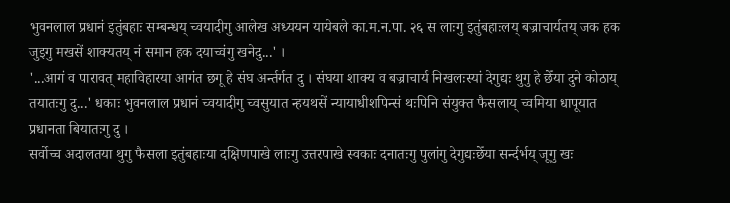भुवनलाल प्रधानं इतुंबहाः सम्बन्धय् च्वयादीगु आलेख अध्ययन यायेबले का.म.न.पा. २६ स लाःगु इतुंबहाःलय् बज्राचार्यतय् जक हक जुइगु मखसें शाक्यतय् नं समान हक दयाच्वंगु खनेदु...' ।
'...आगं व पारावत् महाविहारया आगंत छगू हे संघ अर्न्तर्गत दु । संघया शाक्य व बज्राचार्य निखलःस्यां देगुद्यः थुगु हे छेँया दुने कोठाय् तयातःगु दु...' धकाः भुवनलाल प्रधानं च्वयादीगु च्वसुयात न्हयथसें न्यायाधीशपिन्सं थःपिनि संयुक्त फैसलाय् च्वमिया धापूयात प्रधानता बियातःगु दु ।
सर्वोच्च अदालतया थुगु फैसला इतुंबहाःया दक्षिणपाखे लाःगु उत्तरपाखे स्वकाः दनातःगु पुलांगु देगुद्यःछेँया सर्न्दर्भय् जूगु खः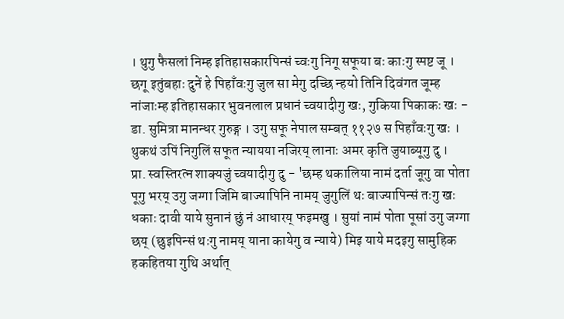। थुगु फैसलां निम्ह इतिहासकारपिन्सं च्वःगु निगू सफूया बः काःगु स्पष्ट जू । छगू इतुंबहाः दुनें हे पिहाँवःगु जुल सा मेगु दच्छि न्हयो तिनि दिवंगत जूम्ह नांजाःम्ह इतिहासकार भुवनलाल प्रधानं च्वयादीगु खः, गुकिया पिकाकः खः - डा. सुमित्रा मानन्धर गुरुङ्ग । उगु सफू नेपाल सम्बत् ११२७ स पिहाँवःगु खः । थुकथं उपिं निगुलिं सफूत न्यायया नजिरय् लानाः अमर कृति जुयाब्यूगु दु ।
प्रा. स्वस्तिरत्न शाक्यजुं च्वयादीगु दु - 'छम्ह थकालिया नामं दर्ता जूगु वा पोता पूगु भरय् उगु जग्गा जिमि बाज्यापिनि नामय् जुगुलिं थः बाज्यापिन्सं तःगु खः धकाः दावी याये सुनानं छुं नं आधारय् फइमखु । सुयां नामं पोता पूसां उगु जग्गा छय् (छुइपिन्सं थःगु नामय् याना कायेगु व न्याये) मिइ याये मदइगु सामुहिक हकहितया गुथि अर्थात्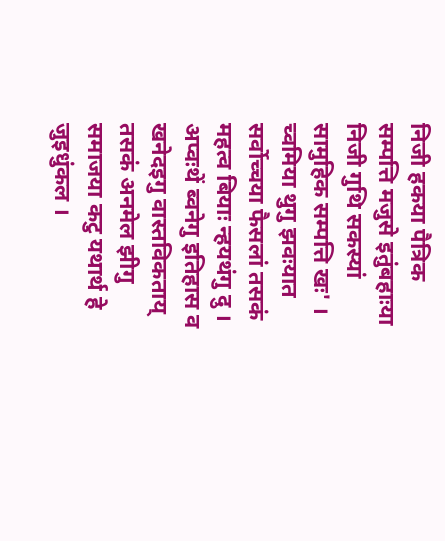निजी हकया पैत्रिक सम्पत्ति मजुसे इतुंबहाःया निजी गुथि सकस्यां सामुहिक सम्पत्ति खः' । च्वमिया थुगु झवःयात सर्वोच्चया फैसलां तसकं महत्व बियाः न्हयथंगु दु ।
अप्वःथें ब्वनेगु इतिहास व खनेदइगु वास्तविकताय् तसकं अनमेल झीगु समाजया कटु यथार्थ हे जुइधुंकल ।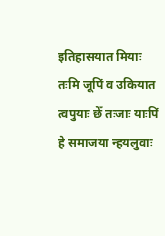इतिहासयात मियाः तःमि जूपिं व उकियात त्वपुयाः छेँ तःजाः याःपिं हे समाजया न्हयलुवाः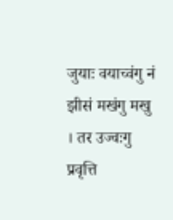जुयाः वयाच्वंगु नं झीसं मखंगु मखु । तर उज्वःगु प्रवृत्ति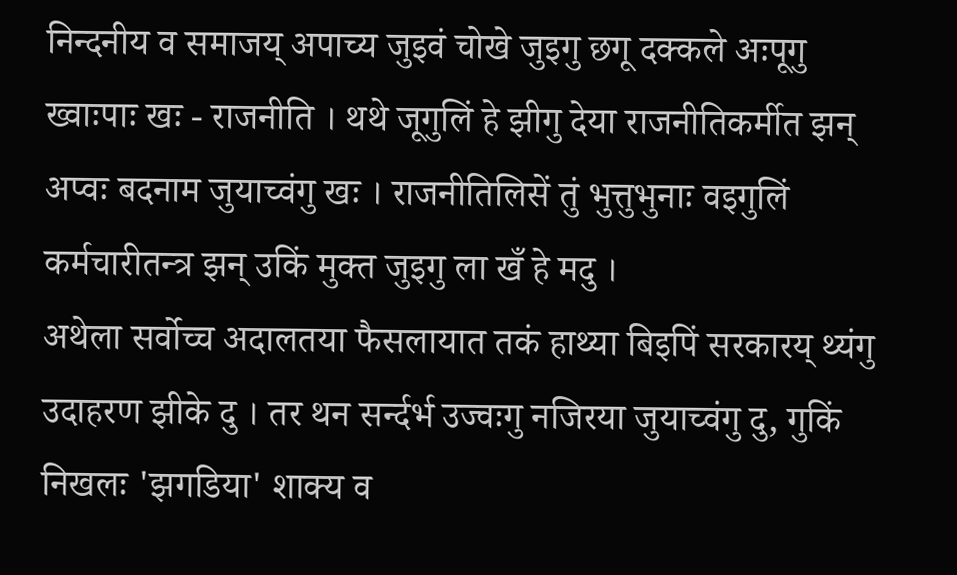निन्दनीय व समाजय् अपाच्य जुइवं चोखे जुइगु छगू दक्कले अःपूगु ख्वाःपाः खः - राजनीति । थथे जूगुलिं हे झीगु देया राजनीतिकर्मीत झन् अप्वः बदनाम जुयाच्वंगु खः । राजनीतिलिसें तुं भुत्तुभुनाः वइगुलिं कर्मचारीतन्त्र झन् उकिं मुक्त जुइगु ला खँ हे मदु ।
अथेला सर्वोच्च अदालतया फैसलायात तकं हाथ्या बिइपिं सरकारय् थ्यंगु उदाहरण झीके दु । तर थन सर्न्दर्भ उज्वःगु नजिरया जुयाच्वंगु दु, गुकिं निखलः 'झगडिया' शाक्य व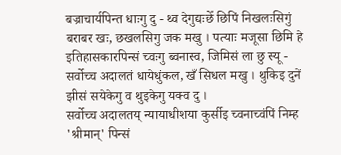बज्राचार्यपिन्त धाःगु दु - थ्व देगुद्यःछेँ छिपिं निखलःसिगुं बराबर खः, छखलसिगु जक मखु । पत्याः मजूसा छिमि हे इतिहासकारपिन्सं च्वःगु ब्वनास्व, जिमिसं ला छु स्यू - सर्वोच्च अदालतं धायेधुंकल, खँ सिधल मखु । थुकिइ दुनें झीसं सयेकेगु व थुइकेगु यक्व दु ।
सर्वोच्च अदालतय् न्यायाधीशया कुर्सीइ च्वनाच्वंपिं निम्ह 'श्रीमान्' पिन्सं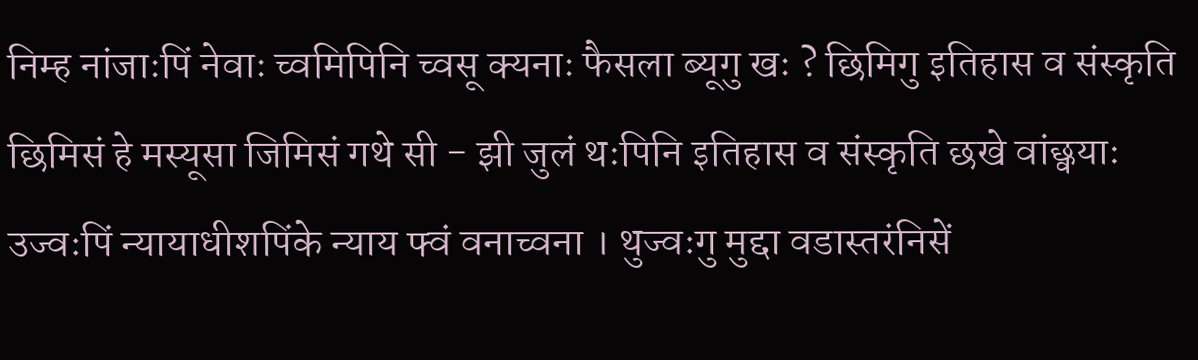निम्ह नांजाःपिं नेवाः च्वमिपिनि च्वसू क्यनाः फैसला ब्यूगु खः ? छिमिगु इतिहास व संस्कृति छिमिसं हे मस्यूसा जिमिसं गथे सी - झी जुलं थःपिनि इतिहास व संस्कृति छखे वांछ्वयाः उज्वःपिं न्यायाधीशपिंके न्याय फ्वं वनाच्वना । थुज्वःगु मुद्दा वडास्तरंनिसें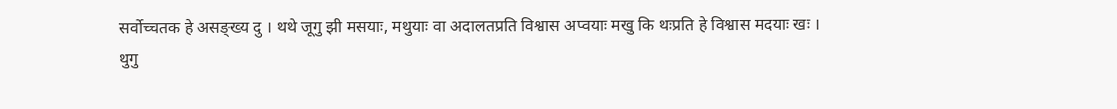सर्वोच्चतक हे असङ्ख्य दु । थथे जूगु झी मसयाः, मथुयाः वा अदालतप्रति विश्वास अप्वयाः मखु कि थःप्रति हे विश्वास मदयाः खः ।
थुगु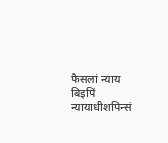फैसलां न्याय बिइपिं न्यायाधीशपिन्सं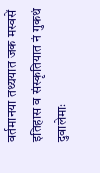वर्तमानया तथ्ययात जक मस्वसें इतिहास व संस्कृतियात नं गुकथं दुवालेमाः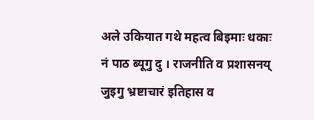अले उकियात गथे महत्व बिइमाः धकाः नं पाठ ब्यूगु दु । राजनीति व प्रशासनय् जुइगु भ्रष्टाचारं इतिहास व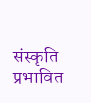संस्कृति प्रभावित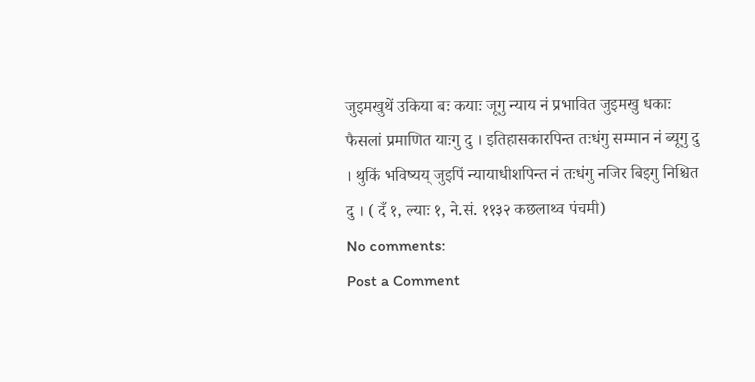जुइमखुथें उकिया बः कयाः जूगु न्याय नं प्रभावित जुइमखु धकाः फैसलां प्रमाणित याःगु दु । इतिहासकारपिन्त तःधंगु सम्मान नं ब्यूगु दु । थुकिं भविष्यय् जुइपिं न्यायाधीशपिन्त नं तःधंगु नजिर बिइगु निश्चित दु । ( दँ १, ल्याः १, ने.सं. ११३२ कछलाथ्व पंचमी)
No comments:
Post a Comment